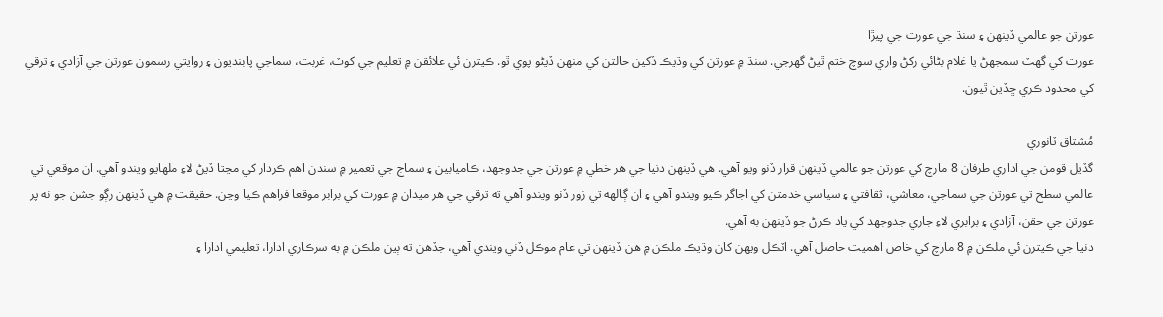عورتن جو عالمي ڏينهن ۽ سنڌ جي عورت جي پيڙا
عورت کي گهٽ سمجهڻ يا غلام بڻائي رکڻ واري سوچ ختم ٿيڻ گهرجي. سنڌ ۾ عورتن کي وڌيڪ ڏکين حالتن کي منهن ڏيڻو پوي ٿو. ڪيترن ئي علائقن ۾ تعليم جي کوٽ، غربت، سماجي پابنديون ۽ روايتي رسمون عورتن جي آزادي ۽ ترقي کي محدود ڪري ڇڏين ٿيون.

مُشتاق ٽانوري
گڏيل قومن جي اداري طرفان 8 مارچ کي عورتن جو عالمي ڏينهن قرار ڏنو ويو آهي. هي ڏينهن دنيا جي هر خطي ۾ عورتن جي جدوجهد، ڪاميابين ۽ سماج جي تعمير ۾ سندن اهم ڪردار کي مڃتا ڏيڻ لاءِ ملهايو ويندو آهي. ان موقعي تي عالمي سطح تي عورتن جي سماجي، معاشي، ثقافتي ۽ سياسي خدمتن کي اجاگر ڪيو ويندو آهي ۽ ان ڳالهه تي زور ڏنو ويندو آهي ته ترقي جي هر ميدان ۾ عورت کي برابر موقعا فراهم ڪيا وڃن. حقيقت ۾ هي ڏينهن رڳو جشن جو نه پر عورتن جي حقن، آزادي ۽ برابري لاءِ جاري جدوجهد کي ياد ڪرڻ جو ڏينهن به آهي.
دنيا جي ڪيترن ئي ملڪن ۾ 8 مارچ کي خاص اهميت حاصل آهي. اٽڪل ويهن کان وڌيڪ ملڪن ۾ هن ڏينهن تي عام موڪل ڏني ويندي آهي، جڏهن ته ٻين ملڪن ۾ به سرڪاري ادارا، تعليمي ادارا ۽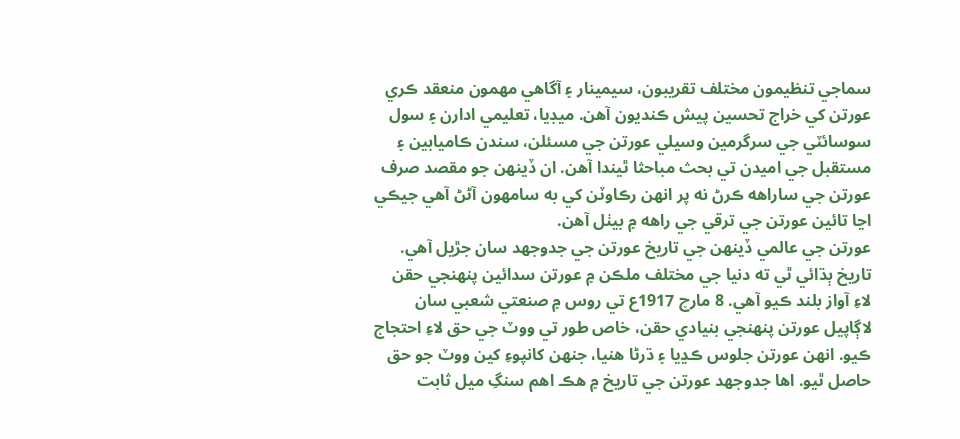سماجي تنظيمون مختلف تقريبون، سيمينار ۽ آگاهي مهمون منعقد ڪري عورتن کي خراج تحسين پيش ڪنديون آهن. ميڊيا، تعليمي ادارن ۽ سول سوسائٽي جي سرگرمين وسيلي عورتن جي مسئلن، سندن ڪاميابين ۽ مستقبل جي اميدن تي بحث مباحثا ٿيندا آهن. ان ڏينهن جو مقصد صرف عورتن جي ساراهه ڪرڻ نه پر انهن رڪاوٽن کي به سامهون آڻڻ آهي جيڪي اڃا تائين عورتن جي ترقي جي راهه ۾ بيٺل آهن.
عورتن جي عالمي ڏينهن جي تاريخ عورتن جي جدوجهد سان جڙيل آهي. تاريخ ٻڌائي ٿي ته دنيا جي مختلف ملڪن ۾ عورتن سدائين پنهنجي حقن لاءِ آواز بلند ڪيو آهي. 8 مارچ 1917ع تي روس ۾ صنعتي شعبي سان لاڳاپيل عورتن پنهنجي بنيادي حقن، خاص طور تي ووٽ جي حق لاءِ احتجاج ڪيو. انهن عورتن جلوس ڪڍيا ۽ ڌرڻا هنيا، جنهن کانپوءِ کين ووٽ جو حق حاصل ٿيو. اها جدوجهد عورتن جي تاريخ ۾ هڪ اهم سنگِ ميل ثابت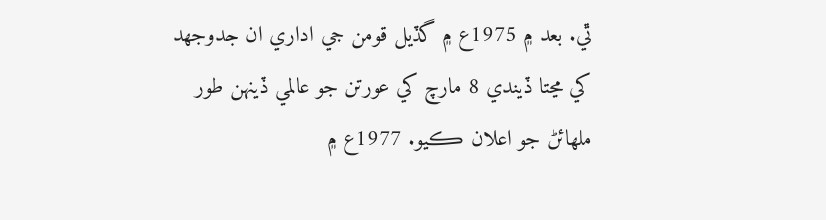ٿي. بعد ۾ 1975ع ۾ گڏيل قومن جي اداري ان جدوجهد کي مڃتا ڏيندي 8 مارچ کي عورتن جو عالمي ڏينهن طور ملهائڻ جو اعلان ڪيو. 1977ع ۾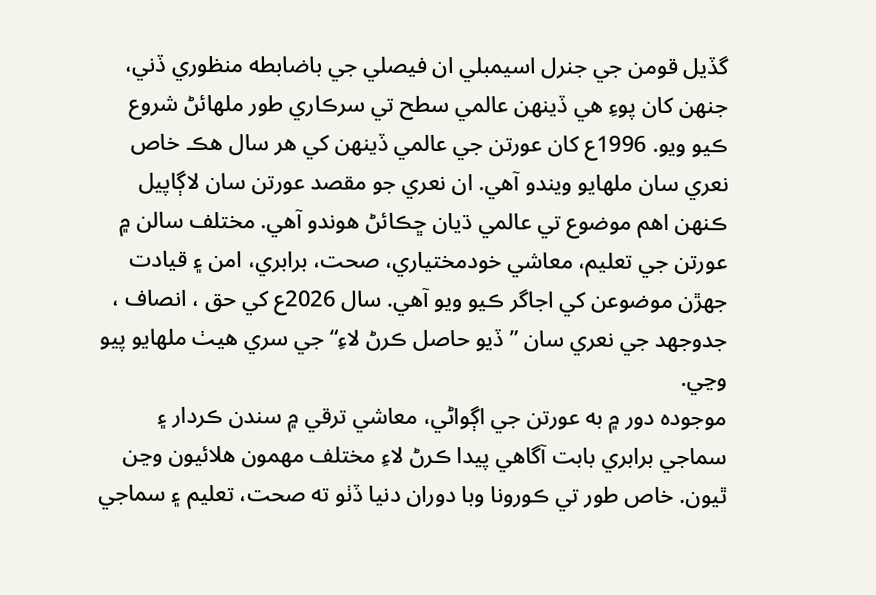گڏيل قومن جي جنرل اسيمبلي ان فيصلي جي باضابطه منظوري ڏني، جنهن کان پوءِ هي ڏينهن عالمي سطح تي سرڪاري طور ملهائڻ شروع ڪيو ويو. 1996ع کان عورتن جي عالمي ڏينهن کي هر سال هڪ خاص نعري سان ملهايو ويندو آهي. ان نعري جو مقصد عورتن سان لاڳاپيل ڪنهن اهم موضوع تي عالمي ڌيان ڇڪائڻ هوندو آهي. مختلف سالن ۾ عورتن جي تعليم، معاشي خودمختياري، صحت، برابري، امن ۽ قيادت جهڙن موضوعن کي اجاگر ڪيو ويو آهي. سال 2026ع کي حق ، انصاف ، جدوجهد جي نعري سان ”ڏيو حاصل ڪرڻ لاءِ“ جي سري هيٺ ملهايو پيو وڃي.
موجوده دور ۾ به عورتن جي اڳواڻي، معاشي ترقي ۾ سندن ڪردار ۽ سماجي برابري بابت آگاهي پيدا ڪرڻ لاءِ مختلف مهمون هلائيون وڃن ٿيون. خاص طور تي ڪورونا وبا دوران دنيا ڏٺو ته صحت، تعليم ۽ سماجي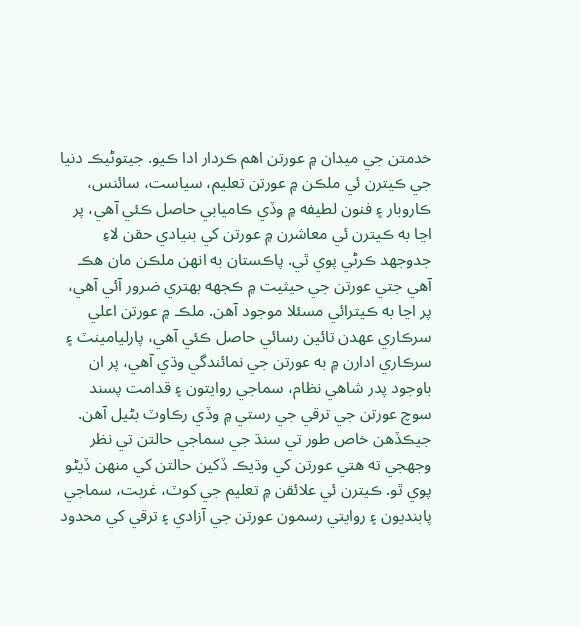خدمتن جي ميدان ۾ عورتن اهم ڪردار ادا ڪيو. جيتوڻيڪ دنيا جي ڪيترن ئي ملڪن ۾ عورتن تعليم، سياست، سائنس، ڪاروبار ۽ فنون لطيفه ۾ وڏي ڪاميابي حاصل ڪئي آهي، پر اڃا به ڪيترن ئي معاشرن ۾ عورتن کي بنيادي حقن لاءِ جدوجهد ڪرڻي پوي ٿي. پاڪستان به انهن ملڪن مان هڪ آهي جتي عورتن جي حيثيت ۾ ڪجهه بهتري ضرور آئي آهي، پر اڃا به ڪيترائي مسئلا موجود آهن. ملڪ ۾ عورتن اعلي سرڪاري عهدن تائين رسائي حاصل ڪئي آهي، پارليامينٽ ۽ سرڪاري ادارن ۾ به عورتن جي نمائندگي وڌي آهي، پر ان باوجود پدر شاهي نظام، سماجي روايتون ۽ قدامت پسند سوچ عورتن جي ترقي جي رستي ۾ وڏي رڪاوٽ بڻيل آهن.
جيڪڏهن خاص طور تي سنڌ جي سماجي حالتن تي نظر وجهجي ته هتي عورتن کي وڌيڪ ڏکين حالتن کي منهن ڏيڻو پوي ٿو. ڪيترن ئي علائقن ۾ تعليم جي کوٽ، غربت، سماجي پابنديون ۽ روايتي رسمون عورتن جي آزادي ۽ ترقي کي محدود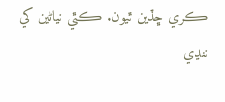ڪري ڇڏين ٿيون. ڪٿي نياڻين کي ننڍي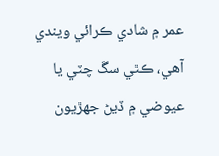عمر ۾ شادي ڪرائي ويندي آهي، ڪٿي سڱ چٽي يا عيوضي ۾ ڏيڻ جهڙيون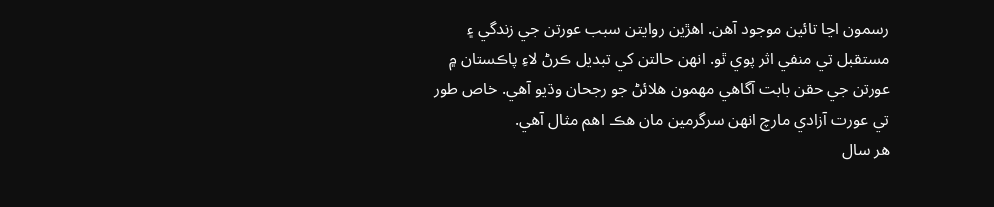رسمون اڃا تائين موجود آهن. اهڙين روايتن سبب عورتن جي زندگي ۽ مستقبل تي منفي اثر پوي ٿو. انهن حالتن کي تبديل ڪرڻ لاءِ پاڪستان ۾ عورتن جي حقن بابت آگاهي مهمون هلائڻ جو رجحان وڌيو آهي. خاص طور تي عورت آزادي مارچ انهن سرگرمين مان هڪ اهم مثال آهي.
هر سال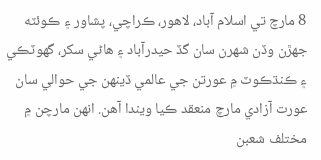8 مارچ تي اسلام آباد، لاهور، ڪراچي، پشاور ۽ ڪوئٽه جهڙن وڏن شهرن سان گڏ حيدرآباد ۽ هاڻي سکر، گھوٽڪي ۽ ڪنڌڪوٽ ۾ عورتن جي عالمي ڏينهن جي حوالي سان عورت آزادي مارچ منعقد ڪيا ويندا آهن. انهن مارچن ۾ مختلف شعبن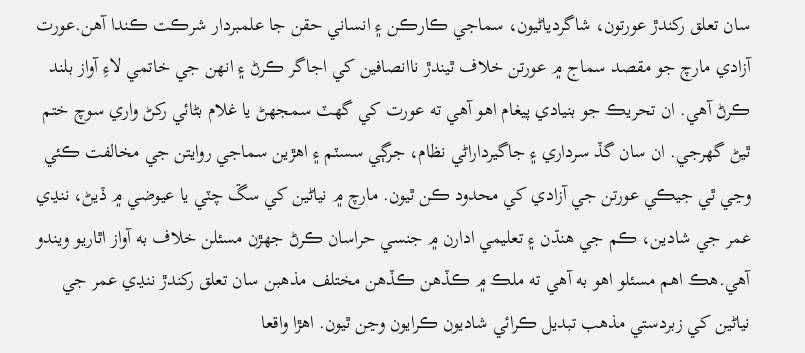سان تعلق رکندڙ عورتون، شاگردياڻيون، سماجي ڪارڪن ۽ انساني حقن جا علمبردار شرڪت ڪندا آهن.عورت آزادي مارچ جو مقصد سماج ۾ عورتن خلاف ٿيندڙ ناانصافين کي اجاگر ڪرڻ ۽ انهن جي خاتمي لاءِ آواز بلند ڪرڻ آهي. ان تحريڪ جو بنيادي پيغام اهو آهي ته عورت کي گهٽ سمجهڻ يا غلام بڻائي رکڻ واري سوچ ختم ٿيڻ گهرجي. ان سان گڏ سرداري ۽ جاگيرداراڻي نظام، جرڳي سسٽم ۽ اهڙين سماجي روايتن جي مخالفت ڪئي وڃي ٿي جيڪي عورتن جي آزادي کي محدود ڪن ٿيون. مارچ ۾ نياڻين کي سڱ چٽي يا عيوضي ۾ ڏيڻ، ننڍي عمر جي شادين، ڪم جي هنڌن ۽ تعليمي ادارن ۾ جنسي حراسان ڪرڻ جهڙن مسئلن خلاف به آواز اٿاريو ويندو آهي.هڪ اهم مسئلو اهو به آهي ته ملڪ ۾ ڪڏهن ڪڏهن مختلف مذهبن سان تعلق رکندڙ ننڍي عمر جي نياڻين کي زبردستي مذهب تبديل ڪرائي شاديون ڪرايون وڃن ٿيون. اهڙا واقعا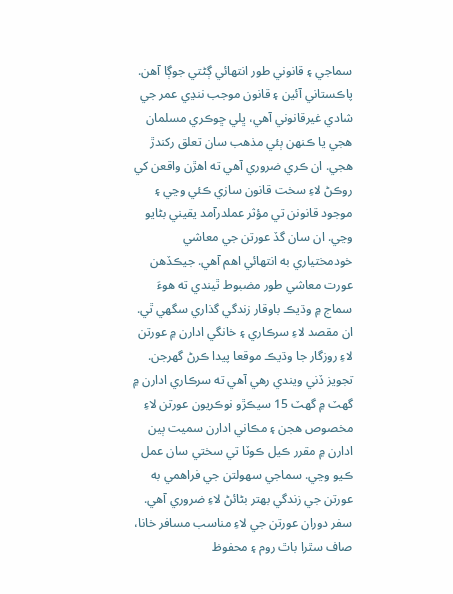سماجي ۽ قانوني طور انتهائي ڳڻتي جوڳا آهن. پاڪستاني آئين ۽ قانون موجب ننڍي عمر جي شادي غيرقانوني آهي، ڀلي ڇوڪري مسلمان هجي يا ڪنهن ٻئي مذهب سان تعلق رکندڙ هجي. ان ڪري ضروري آهي ته اهڙن واقعن کي روڪڻ لاءِ سخت قانون سازي ڪئي وڃي ۽ موجود قانونن تي مؤثر عملدرآمد يقيني بڻايو وڃي. ان سان گڏ عورتن جي معاشي خودمختياري به انتهائي اهم آهي. جيڪڏهن عورت معاشي طور مضبوط ٿيندي ته هوءَ سماج ۾ وڌيڪ باوقار زندگي گذاري سگهي ٿي. ان مقصد لاءِ سرڪاري ۽ خانگي ادارن ۾ عورتن لاءِ روزگار جا وڌيڪ موقعا پيدا ڪرڻ گهرجن. تجويز ڏني ويندي رهي آهي ته سرڪاري ادارن ۾ گهٽ ۾ گهٽ 15 سيڪڙو نوڪريون عورتن لاءِ مخصوص هجن ۽ مڪاني ادارن سميت ٻين ادارن ۾ مقرر ڪيل ڪوٽا تي سختي سان عمل ڪيو وڃي. سماجي سهولتن جي فراهمي به عورتن جي زندگي بهتر بڻائڻ لاءِ ضروري آهي. سفر دوران عورتن جي لاءِ مناسب مسافر خانا، صاف سٿرا باٿ روم ۽ محفوظ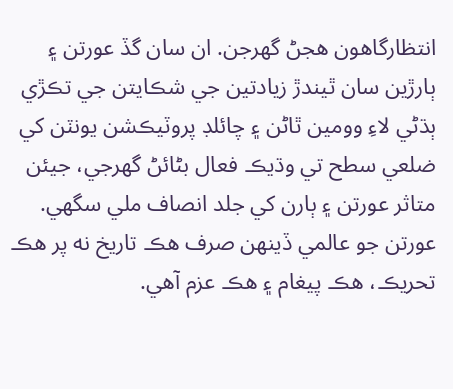انتظارگاهون هجڻ گهرجن. ان سان گڏ عورتن ۽ ٻارڙين سان ٿيندڙ زيادتين جي شڪايتن جي تڪڙي ٻڌڻي لاءِ وومين ٿاڻن ۽ چائلڊ پروٽيڪشن يونٽن کي ضلعي سطح تي وڌيڪ فعال بڻائڻ گهرجي، جيئن متاثر عورتن ۽ ٻارن کي جلد انصاف ملي سگهي.
عورتن جو عالمي ڏينهن صرف هڪ تاريخ نه پر هڪ تحريڪ، هڪ پيغام ۽ هڪ عزم آهي.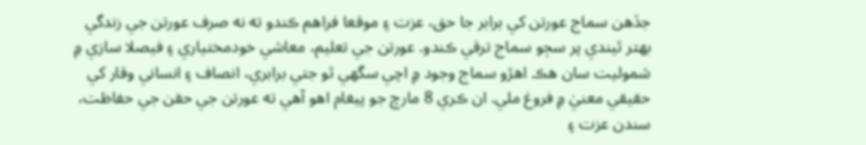جڏهن سماج عورتن کي برابر جا حق، عزت ۽ موقعا فراهم ڪندو ته نه صرف عورتن جي زندگي بهتر ٿيندي پر سڄو سماج ترقي ڪندو. عورتن جي تعليم، معاشي خودمختياري ۽ فيصلا سازي ۾ شموليت سان هڪ اهڙو سماج وجود ۾ اچي سگهي ٿو جتي برابري، انصاف ۽ انساني وقار کي حقيقي معنيٰ ۾ فروغ ملي. ان ڪري 8 مارچ جو پيغام اهو آهي ته عورتن جي حقن جي حفاظت، سندن عزت ۽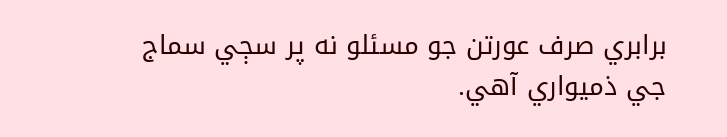برابري صرف عورتن جو مسئلو نه پر سڄي سماج جي ذميواري آهي.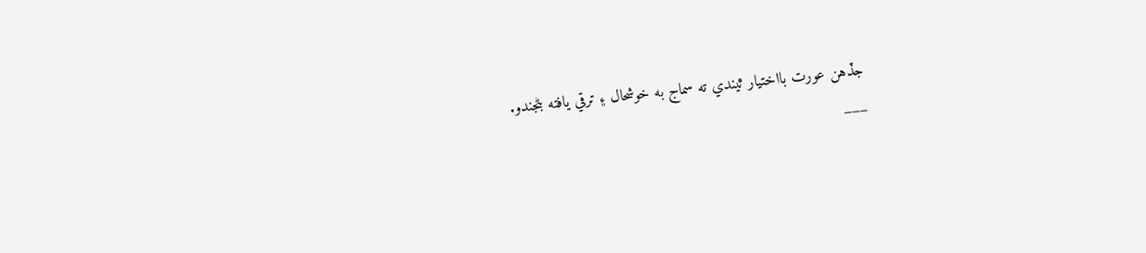جڏهن عورت بااختيار ٿيندي ته سماج به خوشحال ۽ ترقي يافته بڻجندو.
___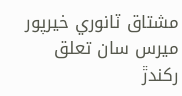مشتاق ٽانوري خيرپور ميرس سان تعلق رکندڙ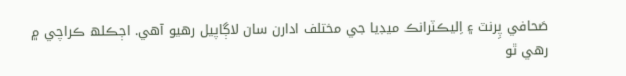صَحافي پِرنٽ ۽ اِليڪٽرانڪ ميڊيا جي مختلف ادارن سان لاڳاپيل رهيو آهي. اڄڪلھ ڪراچي ۾ رهي ٿو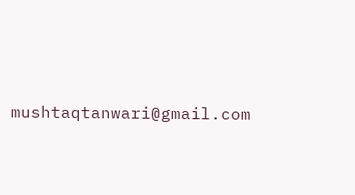mushtaqtanwari@gmail.com